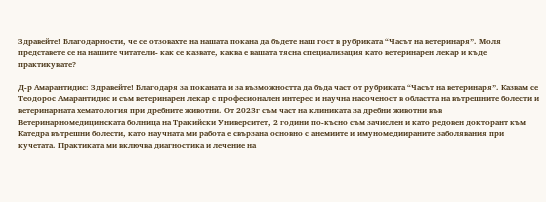Здравейте! Благодарности, че се отзовахте на нашата покана да бъдете наш гост в рубриката “Часът на ветеринаря”. Моля представете се на нашите читатели- как се казвате, каква е вашата тясна специализация като ветеринарен лекар и къде практикувате?

Д-р Амарантидис: Здравейте! Благодаря за поканата и за възможността да бъда част от рубриката “Часът на ветеринаря”. Казвам се Теодорос Амарантидис и съм ветеринарен лекар с професионален интерес и научна насоченост в областта на вътрешните болести и ветеринарната хематология при дребните животни. От 2023г съм част на клиниката за дребни животни във Ветеринарномедицинската болница на Тракийски Университет, 2 години по-късно съм зачислен и като редовен докторант към Катедра вътрешни болести, като научната ми работа е свързана основно с анемиите и имуномедиираните заболявания при кучетата. Практиката ми включва диагностика и лечение на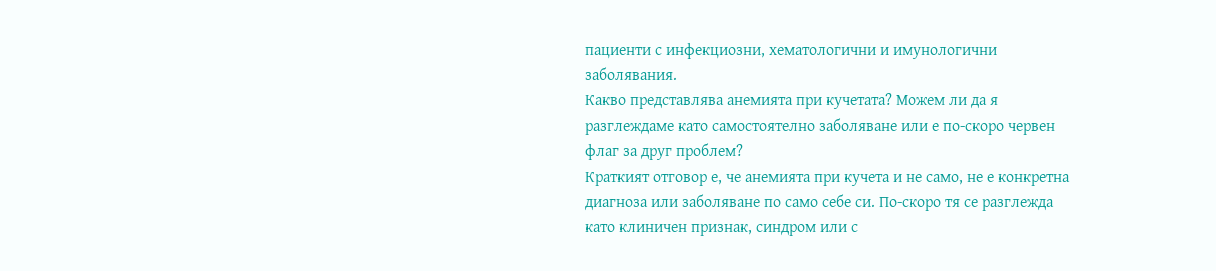пациенти с инфекциозни, хематологични и имунологични заболявания.
Какво представлява анемията при кучетата? Можем ли да я разглеждаме като самостоятелно заболяване или е по-скоро червен флаг за друг проблем?
Краткият отговор е, че анемията при кучета и не само, не е конкретна диагноза или заболяване по само себе си. По-скоро тя се разглежда като клиничен признак, синдром или с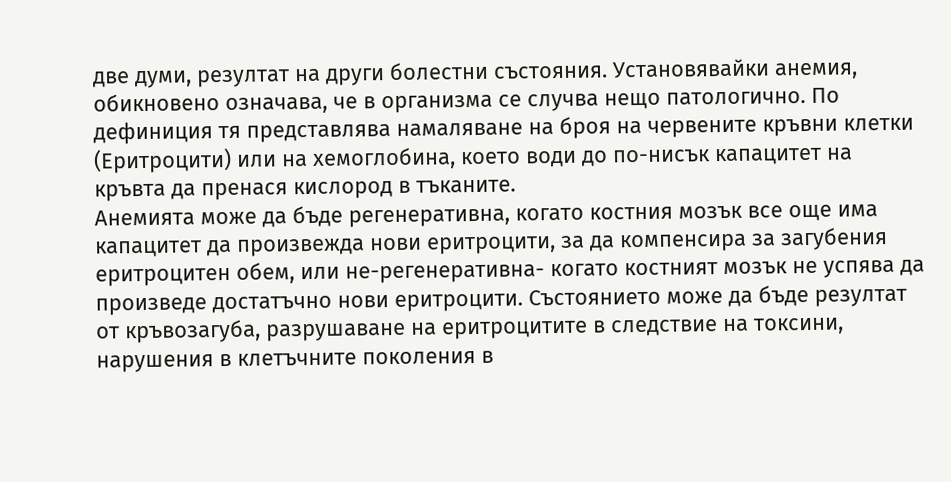две думи, резултат на други болестни състояния. Установявайки анемия, обикновено означава, че в организма се случва нещо патологично. По дефиниция тя представлява намаляване на броя на червените кръвни клетки (Еритроцити) или на хемоглобина, което води до по-нисък капацитет на кръвта да пренася кислород в тъканите.
Анемията може да бъде регенеративна, когато костния мозък все още има капацитет да произвежда нови еритроцити, за да компенсира за загубения еритроцитен обем, или не-регенеративна- когато костният мозък не успява да произведе достатъчно нови еритроцити. Състоянието може да бъде резултат от кръвозагуба, разрушаване на еритроцитите в следствие на токсини, нарушения в клетъчните поколения в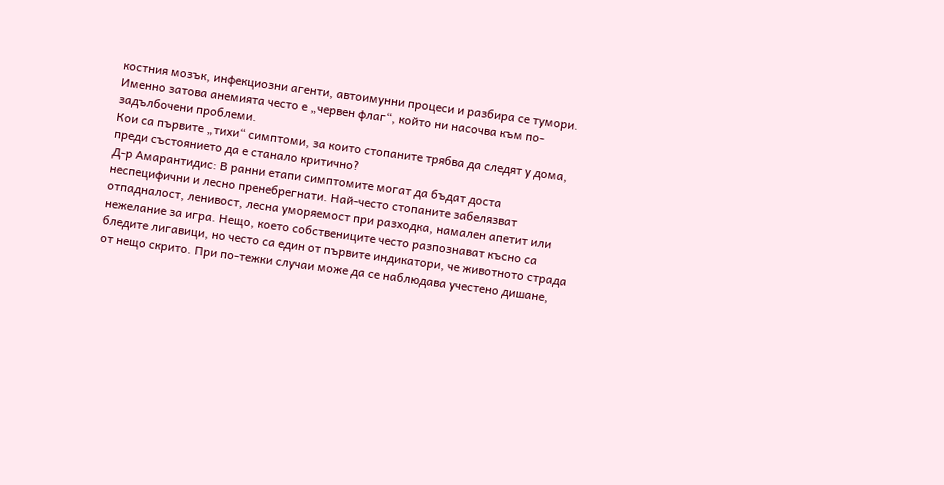костния мозък, инфекциозни агенти, автоимунни процеси и разбира се тумори. Именно затова анемията често е „червен флаг“, който ни насочва към по-задълбочени проблеми.
Кои са първите „тихи“ симптоми, за които стопаните трябва да следят у дома, преди състоянието да е станало критично?
Д-р Амарантидис: В ранни етапи симптомите могат да бъдат доста неспецифични и лесно пренебрегнати. Най-често стопаните забелязват отпадналост, ленивост, лесна уморяемост при разходка, намален апетит или нежелание за игра. Нещо, което собствениците често разпознават късно са бледите лигавици, но често са един от първите индикатори, че животното страда от нещо скрито. При по-тежки случаи може да се наблюдава учестено дишане,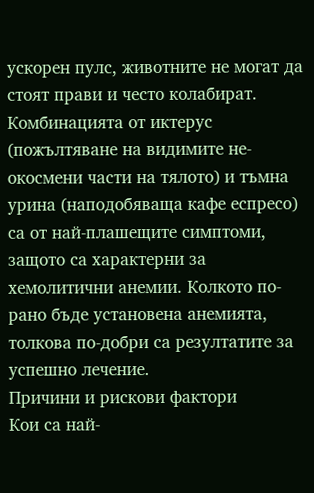ускорен пулс, животните не могат да стоят прави и често колабират. Комбинацията от иктерус (пожълтяване на видимите не-окосмени части на тялото) и тъмна урина (наподобяваща кафе еспресо) са от най-плашещите симптоми, защото са характерни за хемолитични анемии. Колкото по-рано бъде установена анемията, толкова по-добри са резултатите за успешно лечение.
Причини и рискови фактори
Кои са най-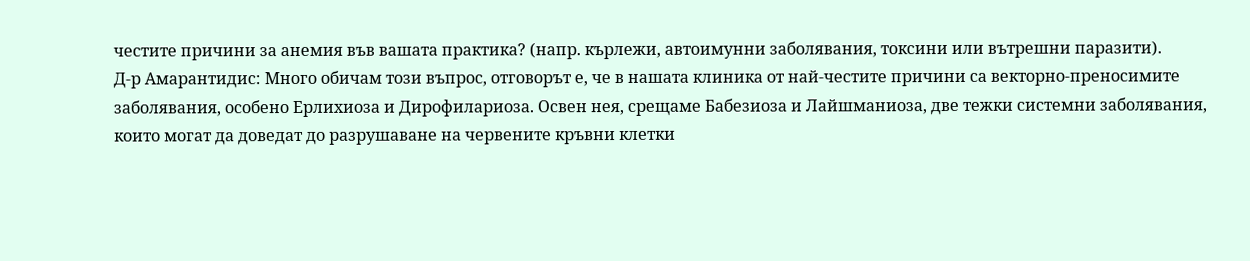честите причини за анемия във вашата практика? (напр. кърлежи, автоимунни заболявания, токсини или вътрешни паразити).
Д-р Амарантидис: Много обичам този въпрос, отговорът е, че в нашата клиника от най-честите причини са векторно-преносимите заболявания, особено Ерлихиоза и Дирофилариоза. Освен нея, срещаме Бабезиоза и Лайшманиоза, две тежки системни заболявания, които могат да доведат до разрушаване на червените кръвни клетки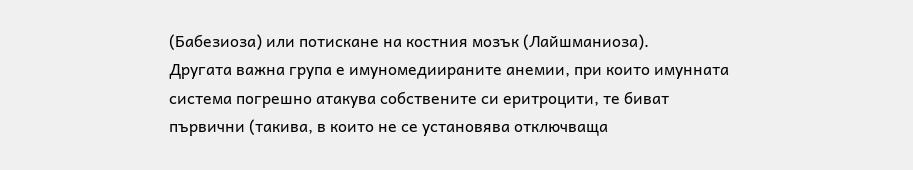(Бабезиоза) или потискане на костния мозък (Лайшманиоза).
Другата важна група е имуномедиираните анемии, при които имунната система погрешно атакува собствените си еритроцити, те биват първични (такива, в които не се установява отключваща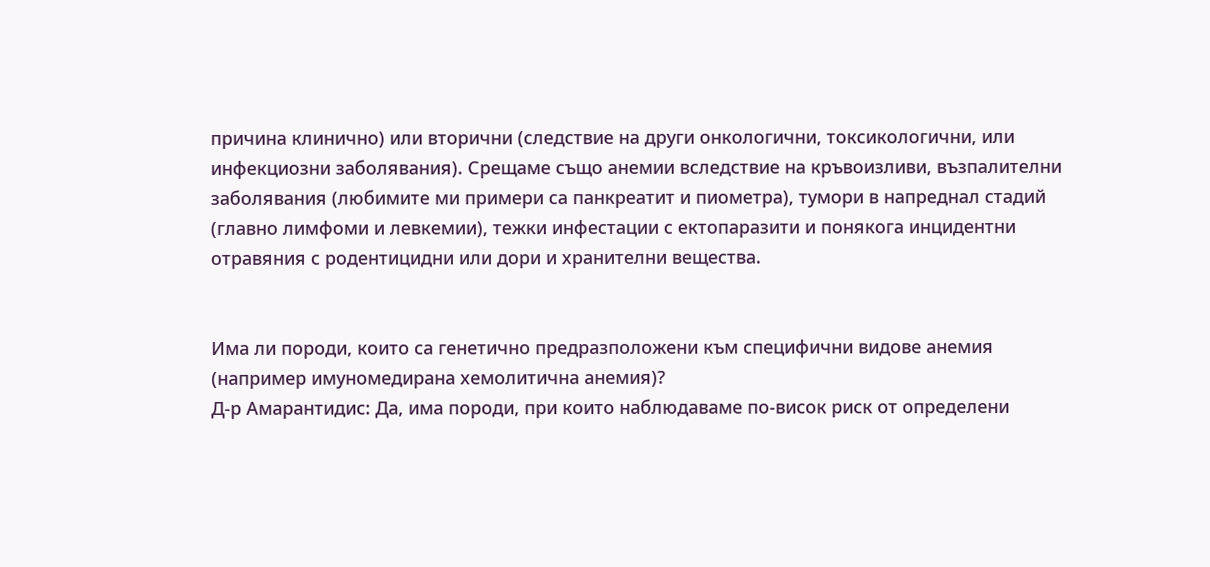причина клинично) или вторични (следствие на други онкологични, токсикологични, или инфекциозни заболявания). Срещаме също анемии вследствие на кръвоизливи, възпалителни заболявания (любимите ми примери са панкреатит и пиометра), тумори в напреднал стадий (главно лимфоми и левкемии), тежки инфестации с ектопаразити и понякога инцидентни отравяния с родентицидни или дори и хранителни вещества.


Има ли породи, които са генетично предразположени към специфични видове анемия (например имуномедирана хемолитична анемия)?
Д-р Амарантидис: Да, има породи, при които наблюдаваме по-висок риск от определени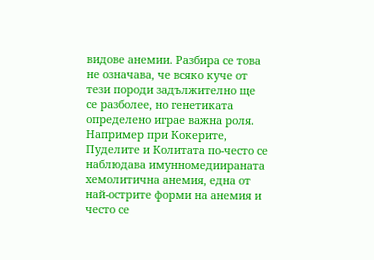видове анемии. Разбира се това не означава, че всяко куче от тези породи задължително ще се разболее, но генетиката определено играе важна роля. Например при Кокерите, Пуделите и Колитата по-често се наблюдава имунномедиираната хемолитична анемия, една от най-острите форми на анемия и често се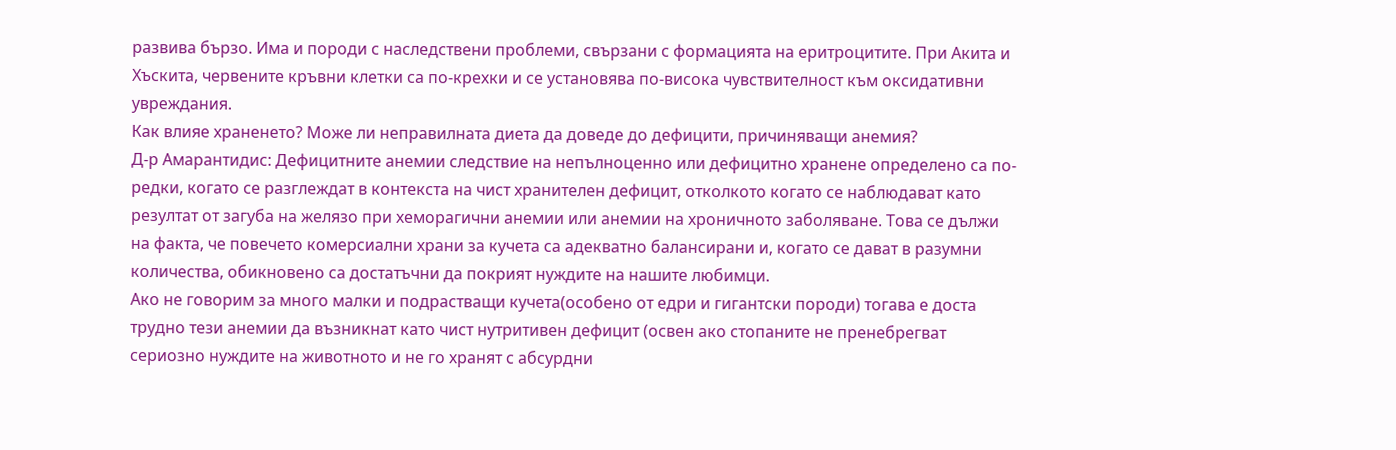развива бързо. Има и породи с наследствени проблеми, свързани с формацията на еритроцитите. При Акита и Хъскита, червените кръвни клетки са по-крехки и се установява по-висока чувствителност към оксидативни увреждания.
Как влияе храненето? Може ли неправилната диета да доведе до дефицити, причиняващи анемия?
Д-р Амарантидис: Дефицитните анемии следствие на непълноценно или дефицитно хранене определено са по-редки, когато се разглеждат в контекста на чист хранителен дефицит, отколкото когато се наблюдават като резултат от загуба на желязо при хеморагични анемии или анемии на хроничното заболяване. Това се дължи на факта, че повечето комерсиални храни за кучета са адекватно балансирани и, когато се дават в разумни количества, обикновено са достатъчни да покрият нуждите на нашите любимци.
Ако не говорим за много малки и подрастващи кучета(особено от едри и гигантски породи) тогава е доста трудно тези анемии да възникнат като чист нутритивен дефицит (освен ако стопаните не пренебрегват сериозно нуждите на животното и не го хранят с абсурдни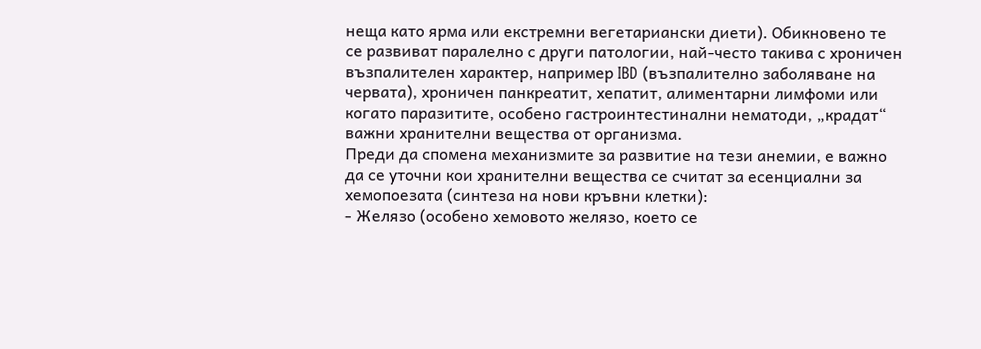неща като ярма или екстремни вегетариански диети). Обикновено те се развиват паралелно с други патологии, най-често такива с хроничен възпалителен характер, например IBD (възпалително заболяване на червата), хроничен панкреатит, хепатит, алиментарни лимфоми или когато паразитите, особено гастроинтестинални нематоди, „крадат“ важни хранителни вещества от организма.
Преди да спомена механизмите за развитие на тези анемии, е важно да се уточни кои хранителни вещества се считат за есенциални за хемопоезата (синтеза на нови кръвни клетки):
- Желязо (особено хемовото желязо, което се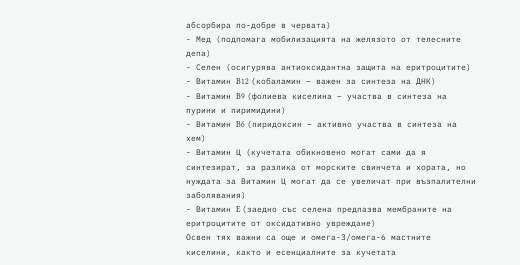абсорбира по-добре в червата)
- Мед (подпомага мобилизацията на желязото от телесните депа)
- Селен (осигурява антиоксидантна защита на еритроцитите)
- Витамин B12 (кобаламин – важен за синтеза на ДНК)
- Витамин B9 (фолиева киселина – участва в синтеза на пурини и пиримидини)
- Витамин B6 (пиридоксин – активно участва в синтеза на хем)
- Витамин Ц (кучетата обикновено могат сами да я синтезират, за разлика от морските свинчета и хората, но нуждата за Витамин Ц могат да се увеличат при възпалителни заболявания)
- Витамин E (заедно със селена предпазва мембраните на еритроцитите от оксидативно увреждане)
Освен тях важни са още и омега-3/омега-6 мастните киселини, както и есенциалните за кучетата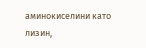аминокиселини като лизин,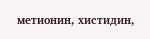метионин, хистидин,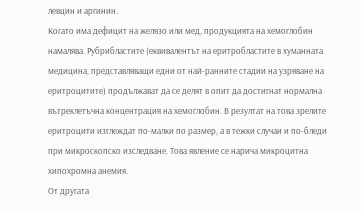левцин и аргинин.
Когато има дефицит на желязо или мед, продукцията на хемоглобин намалява. Рубрибластите (еквивалентът на еритробластите в хуманната медицина, представляващи едни от най-ранните стадии на узряване на еритроцитите) продължават да се делят в опит да достигнат нормална вътреклетъчна концентрация на хемоглобин. В резултат на това зрелите еритроцити изглеждат по-малки по размер, а в тежки случаи и по-бледи при микроскопско изследване. Това явление се нарича микроцитна хипохромна анемия.
От другата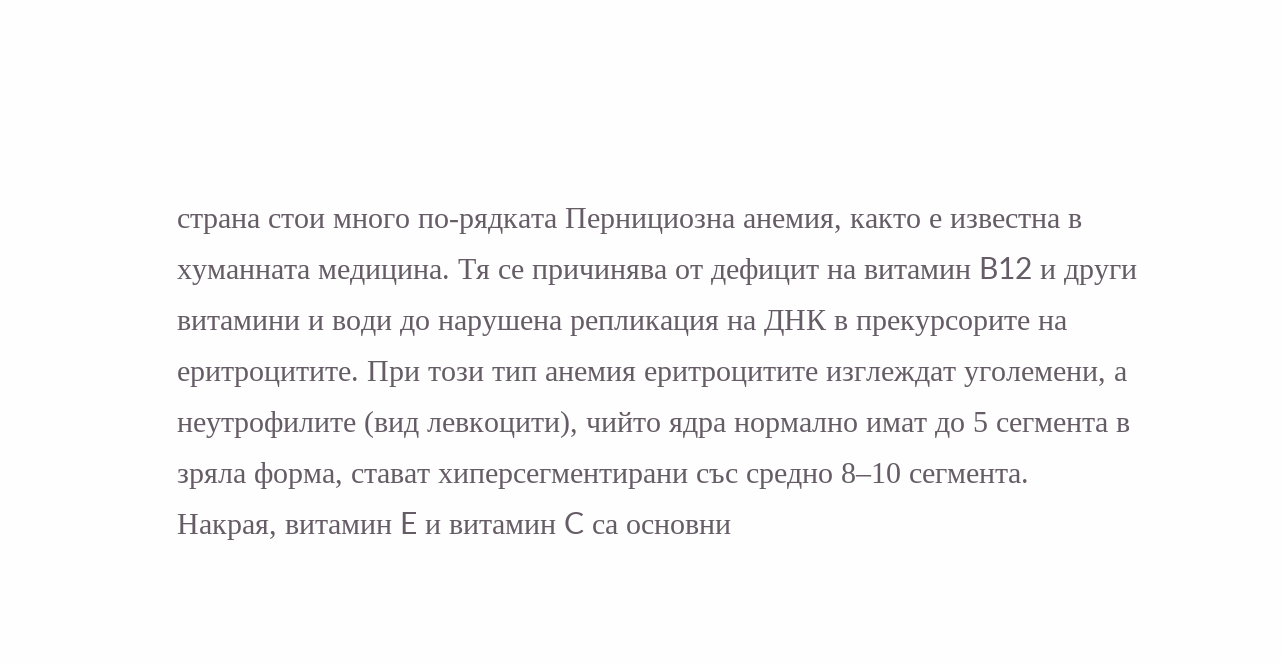страна стои много по-рядката Пернициозна анемия, както е известна в хуманната медицина. Тя се причинява от дефицит на витамин B12 и други витамини и води до нарушена репликация на ДНК в прекурсорите на еритроцитите. При този тип анемия еритроцитите изглеждат уголемени, а неутрофилите (вид левкоцити), чийто ядра нормално имат до 5 сегмента в зряла форма, стават хиперсегментирани със средно 8–10 сегмента.
Накрая, витамин E и витамин C са основни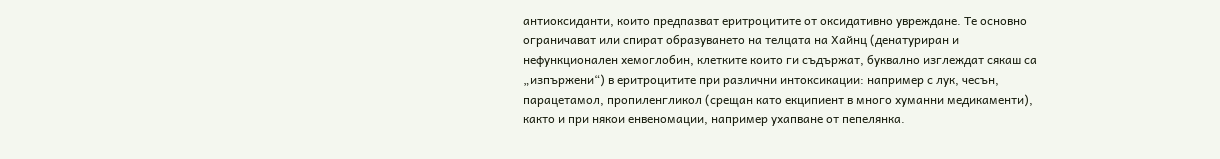антиоксиданти, които предпазват еритроцитите от оксидативно увреждане. Те основно ограничават или спират образуването на телцата на Хайнц (денатуриран и нефункционален хемоглобин, клетките които ги съдържат, буквално изглеждат сякаш са „изпържени“) в еритроцитите при различни интоксикации: например с лук, чесън, парацетамол, пропиленгликол (срещан като екципиент в много хуманни медикаменти), както и при някои енвеномации, например ухапване от пепелянка.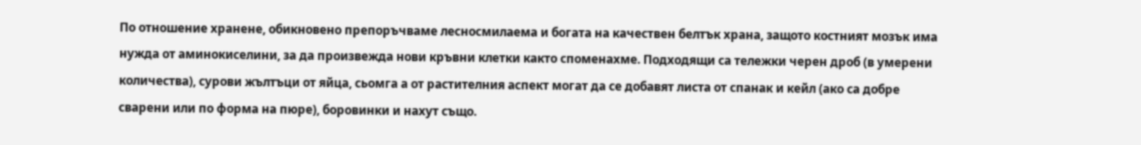По отношение хранене, обикновено препоръчваме лесносмилаема и богата на качествен белтък храна, защото костният мозък има нужда от аминокиселини, за да произвежда нови кръвни клетки както споменахме. Подходящи са тележки черен дроб (в умерени количества), сурови жълтъци от яйца, сьомга а от растителния аспект могат да се добавят листа от спанак и кейл (ако са добре сварени или по форма на пюре), боровинки и нахут също.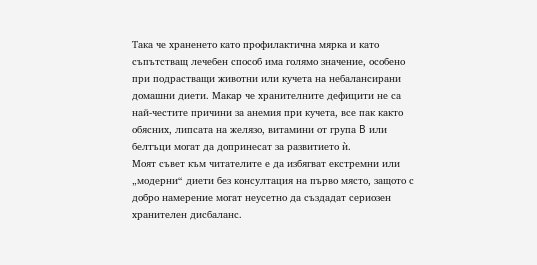Така че храненето като профилактична мярка и като съпътстващ лечебен способ има голямо значение, особено при подрастващи животни или кучета на небалансирани домашни диети. Макар че хранителните дефицити не са най-честите причини за анемия при кучета, все пак както обясних, липсата на желязо, витамини от група B или белтъци могат да допринесат за развитието ѝ.
Моят съвет към читателите е да избягват екстремни или „модерни“ диети без консултация на първо място, защото с добро намерение могат неусетно да създадат сериозен хранителен дисбаланс.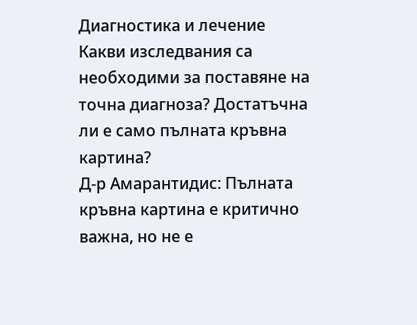Диагностика и лечение
Какви изследвания са необходими за поставяне на точна диагноза? Достатъчна ли е само пълната кръвна картина?
Д-р Амарантидис: Пълната кръвна картина е критично важна, но не е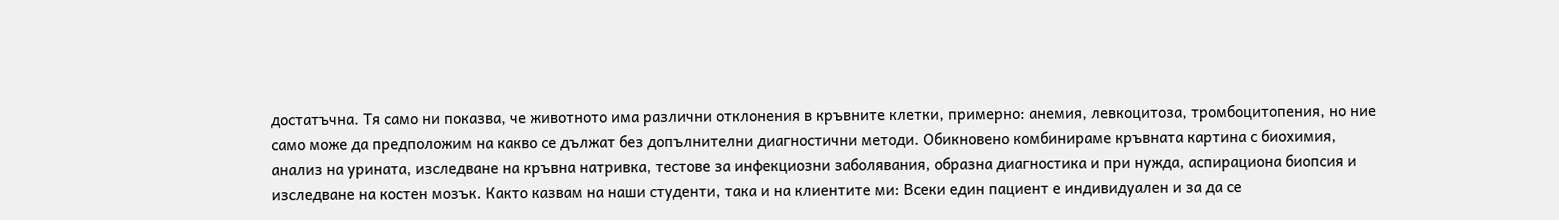достатъчна. Тя само ни показва, че животното има различни отклонения в кръвните клетки, примерно: анемия, левкоцитоза, тромбоцитопения, но ние само може да предположим на какво се дължат без допълнителни диагностични методи. Обикновено комбинираме кръвната картина с биохимия, анализ на урината, изследване на кръвна натривка, тестове за инфекциозни заболявания, образна диагностика и при нужда, аспирациона биопсия и изследване на костен мозък. Както казвам на наши студенти, така и на клиентите ми: Всеки един пациент е индивидуален и за да се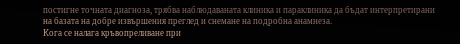постигне точната диагноза, трябва наблюдаваната клиника и параклиника да бъдат интерпретирани на базата на добре извършения преглед и снемане на подробна анамнеза.
Кога се налага кръвопреливане при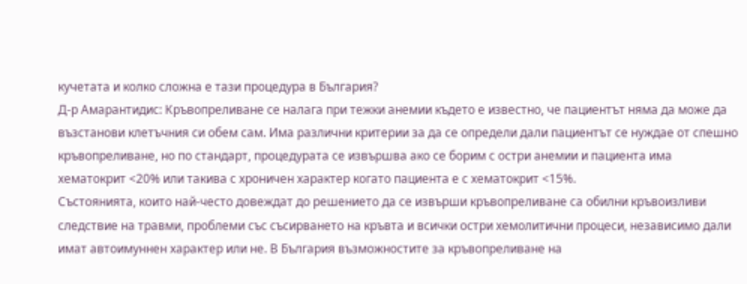кучетата и колко сложна е тази процедура в България?
Д-р Амарантидис: Кръвопреливане се налага при тежки анемии където е известно, че пациентът няма да може да възстанови клетъчния си обем сам. Има различни критерии за да се определи дали пациентът се нуждае от спешно кръвопреливане, но по стандарт, процедурата се извършва ако се борим с остри анемии и пациента има хематокрит <20% или такива с хроничен характер когато пациента е с хематокрит <15%.
Състоянията, които най-често довеждат до решението да се извърши кръвопреливане са обилни кръвоизливи следствие на травми, проблеми със съсирването на кръвта и всички остри хемолитични процеси, независимо дали имат автоимуннен характер или не. В България възможностите за кръвопреливане на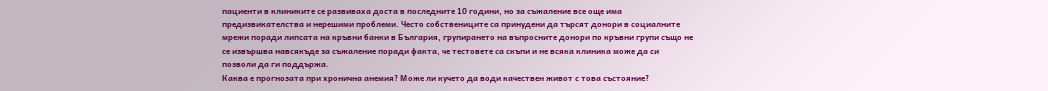пациенти в клиниките се развиваха доста в последните 10 години, но за съжаление все още има предизвикателства и нерешими проблеми. Често собствениците са принудени да търсят донори в социалните мрежи поради липсата на кръвни банки в България, групирането на въпросните донори по кръвни групи също не се извършва навсякъде за съжаление поради факта, че тестовете са скъпи и не всяка клиника може да си позволи да ги поддържа.
Каква е прогнозата при хронична анемия? Може ли кучето да води качествен живот с това състояние?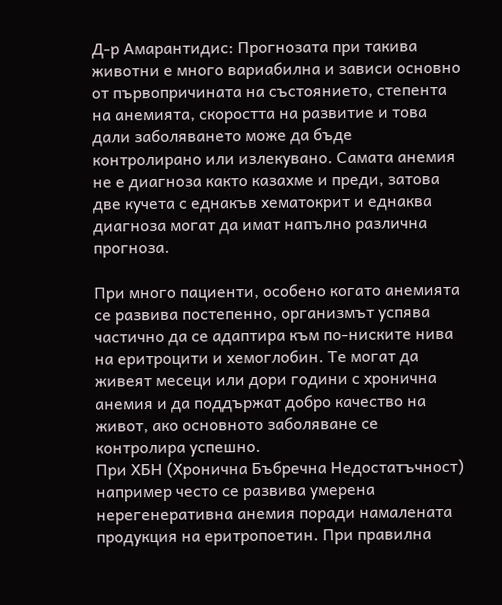Д-р Амарантидис: Прогнозата при такива животни е много вариабилна и зависи основно от първопричината на състоянието, степента на анемията, скоростта на развитие и това дали заболяването може да бъде контролирано или излекувано. Самата анемия не е диагноза както казахме и преди, затова две кучета с еднакъв хематокрит и еднаква диагноза могат да имат напълно различна прогноза.

При много пациенти, особено когато анемията се развива постепенно, организмът успява частично да се адаптира към по-ниските нива на еритроцити и хемоглобин. Те могат да живеят месеци или дори години с хронична анемия и да поддържат добро качество на живот, ако основното заболяване се контролира успешно.
При ХБН (Хронична Бъбречна Недостатъчност) например често се развива умерена нерегенеративна анемия поради намалената продукция на еритропоетин. При правилна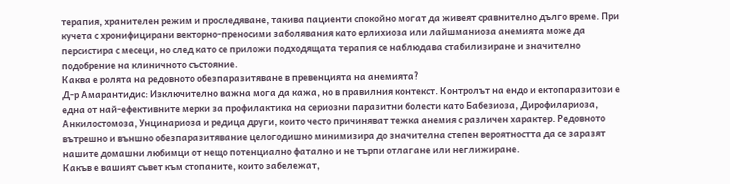терапия, хранителен режим и проследяване, такива пациенти спокойно могат да живеят сравнително дълго време. При кучета с хронифицирани векторно-преносими заболявания като ерлихиоза или лайшманиоза анемията може да персистира с месеци, но след като се приложи подходящата терапия се наблюдава стабилизиране и значително подобрение на клиничното състояние.
Каква е ролята на редовното обезпаразитяване в превенцията на анемията?
Д-р Амарантидис: Изключително важна мога да кажа, но в правилния контекст. Контролът на ендо и ектопаразитози е една от най-ефективните мерки за профилактика на сериозни паразитни болести като Бабезиоза, Дирофилариоза, Анкилостомоза, Унцинариоза и редица други, които често причиняват тежка анемия с различен характер. Редовното вътрешно и външно обезпаразитявание целогодишно минимизира до значителна степен вероятността да се заразят нашите домашни любимци от нещо потенциално фатално и не търпи отлагане или неглижиране.
Какъв е вашият съвет към стопаните, които забележат,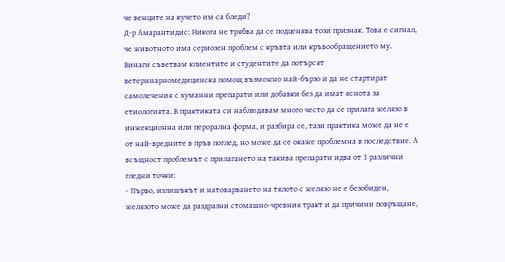че венците на кучето им са бледи?
Д-р Амарантидис: Никога не трябва да се подценява този признак. Това е сигнал, че животното има сериозен проблем с кръвта или кръвообращението му.
Винаги съветвам клиентите и студентите да потърсят ветеринарномедицинска помощ възможно най-бързо и да не стартират самолечения с хуманни препарати или добавки без да имат яснота за етиологията. В практиката си наблюдавам много често да се прилага желязо в инжекционна или перорална форма, и разбира се, тази практика може да не е от най-вредните в пръв поглед, но може да се окаже проблемна в последствие. А всъщност проблемът с прилагането на такива препарати идва от 3 различни гледни точки:
- Първо, излишъкът и натоварването на тялото с желязо не е безобиден, желязото може да раздразни стомашно-чревния тракт и да причини повръщане,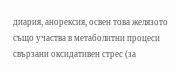диария, анорексия, освен това желязото също участва в метаболитни процеси свързани оксидативен стрес (за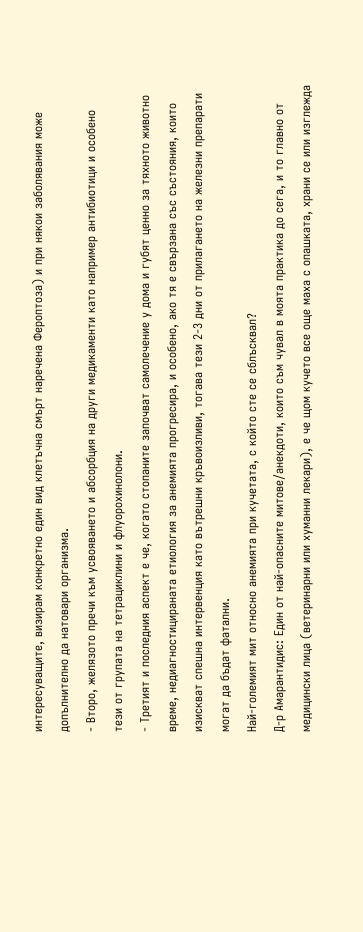интересуващите, визирам конкретно един вид клетъчна смърт наречена Фероптоза) и при някои заболявания може допълнително да натовари организма.
- Второ, желязото пречи към усвояването и абсорбция на други медикаменти като например антибиотици и особено тези от групата на тетрациклини и флуорохинолони.
- Третият и последния аспект е че, когато стопаните започват самолечение у дома и губят ценно за тяхното животно време, недиагностицираната етиология за анемията прогресира, и особено, ако тя е свързана със състояния, които изискват спешна интервенция като вътрешни кръвоизливи, тогава тези 2-3 дни от прилагането на железни препарати могат да бъдат фатални.
Най-големият мит относно анемията при кучетата, с който сте се сблъсквал?
Д-р Амарантидис: Един от най-опасните митове/анекдоти, които съм чувал в моята практика до сега, и то главно от медицински лица (ветеринарни или хуманни лекари), е че щом кучето все още маха с опашката, храни се или изглежда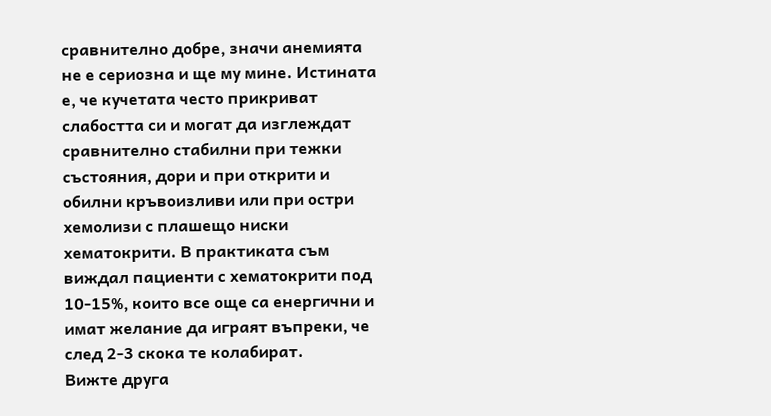сравнително добре, значи анемията не е сериозна и ще му мине. Истината е, че кучетата често прикриват слабостта си и могат да изглеждат сравнително стабилни при тежки състояния, дори и при открити и обилни кръвоизливи или при остри хемолизи с плашещо ниски хематокрити. В практиката съм виждал пациенти с хематокрити под 10-15%, които все още са енергични и имат желание да играят въпреки, че след 2-3 скока те колабират.
Вижте друга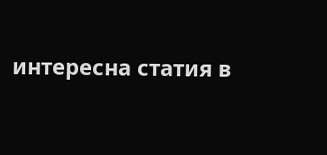интересна статия в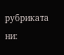рубриката ни: